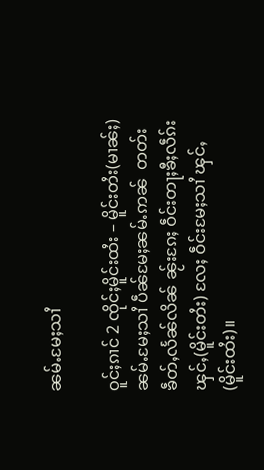ၼမ်ႉမႄႈသၢႆ

ဝူင်ႈၵၢင် 2 ၸိုင်ႈမိူင်းထႆး – မိူင်းတႆး(မၢၼ်ႈ) ၼမ်ႉမႄႈသၢႆ ပဵၼ်မႄႈၼမ်ႉဢၼ်  တတ်းၶဵတ်ႇလႅၼ်လိၼ် ၼႂ်းၵႄႈ ဝဵင်းတႃႈၶီႈလဵၵ်း ၾင်ႇ(မိူင်းတႆး) လႄႈ ဝဵင်းမႄႈသၢႆ ၾင်ႇ(မိူင်းထႆး)။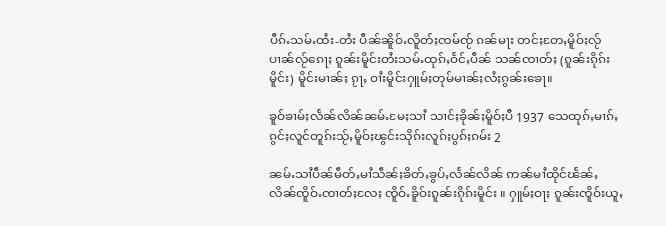ပဵၵ်ႉသမ်ႉထႆး-တႆး ပဵၼ်ၼိူဝ်ႉလိူတ်ႈၸမ်ၸႂ် ၵၼ်မႃး တင်ႈတႄႇမိူဝ်ႈလႂ် ပၢၼ်လႂ်ၵေႃႈ ၵူၼ်းမိူင်းတႆးသမ်ႉထုၵ်ႇဝႅင်ႇပဵၼ် သၼ်ၸၢတ်ႈ (ၵူၼ်းၵိုၵ်းမိူင်း) မိူင်းမၢၼ်ႈ ၵႂႃႇ ဝၢႆးမိူင်းႁူမ်ႈတုမ်မၢၼ်ႈလႆႈၵွၼ်းၶေႃ။

ၶူဝ်ၶၢမ်ႈလႅၼ်လိၼ်ၼမ်ႉမႄႈသၢႆ သၢင်ႈၶိုၼ်ႈမိူဝ်ႈပီ 1937 သေထုၵ်ႇမၢၵ်ႇၵွင်ႈလူင်တူၵ်းသႂ်ႇမိူဝ်ႈၽွင်းသိုၵ်းလူၵ်ႈပွၵ်ႈၵမ်း 2

ၼမ်ႉသၢႆပဵၼ်မဵတ်ႇမၢႆသဵၼ်ႈၶိတ်ႇၶွပ်ႇလႅၼ်လိၼ် ဢၼ်မၢႆထိုင်ၽႅၼ်ႇလိၼ်ၸိူဝ်ႉၸၢတ်ႈလႄႈ ၸိူဝ်ႉၶိူဝ်းၵူၼ်းၵိုၵ်းမိူင်း ။ ႁူမ်ႈဝႃႈ ၵူၼ်းၸိူဝ်းယူႇ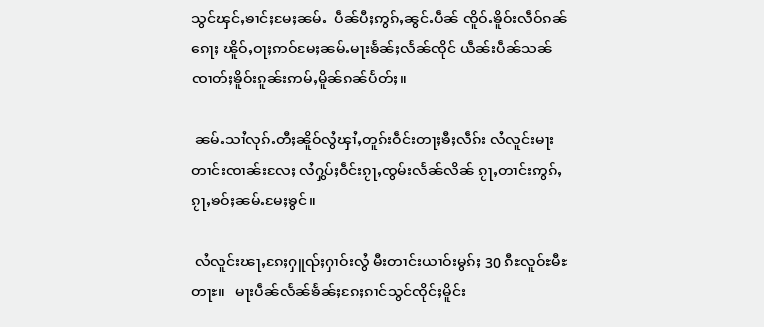သွင်ၾင်ႇၶၢင်ႈမႄႈၼမ်ႉ  ပဵၼ်ပီႈဢွၵ်ႇၼွင်ႉပဵၼ် ၸိူဝ်ႉၶိူဝ်းလဵဝ်ၵၼ်ၵေႃႈ ၽိူဝ်ႇဝႃႈဢဝ်မႄႈၼမ်ႉမႃးၶႅၼ်ႈလႅၼ်ၸိုင် ယဵၼ်းပဵၼ်သၼ်ၸၢတ်ႈၶိူဝ်းၵူၼ်းဢမ်ႇမိူၼ်ၵၼ်ပႅတ်ႈ။

 ၼမ်ႉသၢႆလုၵ်ႉတီႈၼိူဝ်လွႆၾၢႆႇတူၵ်းဝဵင်းတႃႈၶီႈလဵၵ်း လႆလူင်းမႃးတၢင်းၸၢၼ်းလႄႈ လႆႁွပ်ႈဝဵင်းၵႂႃႇၸွမ်းလႅၼ်လိၼ် ၵႂႃႇတၢင်းဢွၵ်ႇ ၵႂႃႇၶဝ်ႈၼမ်ႉမႄႈၶွင်။

 လႆလူင်းၽႃႇၵႄႈႁူၺ်ႈႁၢဝ်းလွႆ မီးတၢင်းယၢဝ်းမွၵ်ႈ 30 ၵီႊလူဝ်ႊမီႊတႃႊ။   မႃးပဵၼ်လႅၼ်ၶႅၼ်ႈၵႄႈၵၢင်သွင်ၸိုင်ႈမိူင်း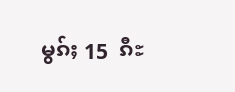မွၵ်ႈ 15  ၵီႊ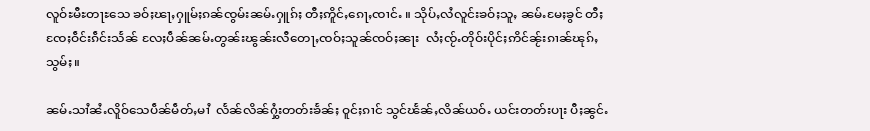လူဝ်ႊမီႊတႃႊသေ ၶဝ်ႈၽႃႇႁူမ်ႈၵၼ်ၸွမ်းၼမ်ႉႁူၵ်ႈ တီႈဢိူင်ႇၵေႃႇၸၢင်ႉ ။ သိုပ်ႇလႆလူင်းၶဝ်ႈသူႇ ၼမ်ႉမႄႈၶွင် တီႈၸႄႈဝဵင်းၵဵင်းသႅၼ် လႄႈပဵၼ်ၼမ်ႉတွၼ်းၽွၼ်းလီတေႃႇၸဝ်ႈသူၼ်ၸဝ်ႈၼႃး  လႆႈၸႂ်ႉတိုဝ်းပိုင်ႈဢိင်ၼႂ်းၵၢၼ်ၽုၵ်ႇသွမ်ႈ။

ၼမ်ႉသၢႆၼႆႉလိူဝ်သေပဵၼ်မဵတ်ႇမၢႆ  လႅၼ်လိၼ်ႁွႆးတတ်းၶႅၼ်ႈ ဝူင်ႈၵၢင် သွင်ၽႅၼ်ႇလိၼ်ယဝ်ႉ ယင်းတတ်းပႃး ပီႈၼွင်ႉ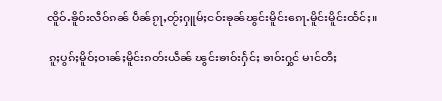ၸိူဝ်ႉၶိူဝ်းလဵဝ်ၵၼ် ပဵၼ်ၵႂႃႇတႂ်ႈႁူမ်ႈငဝ်းၶုၼ်ၽွင်းမိူင်းၵေႃႉမိူင်းမိူင်းထႅင်ႈ။

 ၵူႈပွၵ်ႈမိူဝ်ႈဝၢၼ်ႈမိူင်းၵတ်းယဵၼ် ၽွင်းၶၢဝ်းႁႅင်ႈ ၶၢဝ်းႁွင် မၢင်တီႈ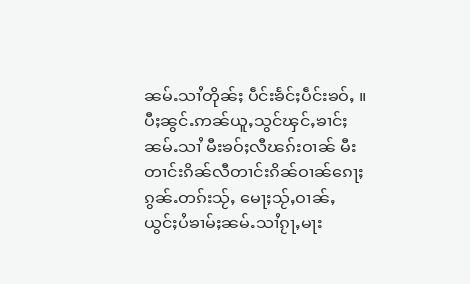ၼမ်ႉသၢႆတိုၼ်ႈ ပဵင်းၶႅင်ႈပဵင်းၶဝ်ႇ ။ ပီႈၼွင်ႉဢၼ်ယူႇသွင်ၾင်ႇၶၢင်ႈၼမ်ႉသၢႆ မီးၶဝ်ႈလီၽၵ်းဝၢၼ် မီးတၢင်းၵိၼ်လီတၢင်းၵိၼ်ဝၢၼ်ၵေႃႈၵွၼ်ႉတၵ်းသႂ်ႇ မေႃႈသႂ်ႇဝၢၼ်ႇ  ယွင်ႈပႆၶၢမ်ႈၼမ်ႉသၢႆၵႂႃႇမႃး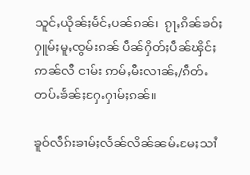သူင်ႇယိုၼ်ႈမႅင်ႇပၼ်ၵၼ်၊  ၵႂႃႇၵိၼ်ၶဝ်ႈႁူမ်ႈမူႇၸွမ်းၵၼ် ပဵၼ်ႁိတ်ႈပဵၼ်ၾိင်ႈဢၼ်လီ ငၢမ်း ဢမ်ႇမီးလၢၼ်ႇ/ၵဵတ်ႉ တပ်ႉၶႅၼ်ႈႁႄႉႁၢမ်ႈၵၼ်။

ၶူဝ်လဵၵ်းၶၢမ်ႈလႅၼ်လိၼ်ၼမ်ႉမႄႈသၢႆ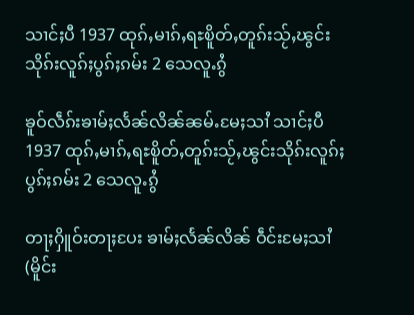သၢင်ႈပီ 1937 ထုၵ်ႇမၢၵ်ႇရႊၿိူတ်ႇတူၵ်းသႂ်ႇၽွင်းသိုၵ်းလူၵ်ႈပွၵ်ႈၵမ်း 2 သေလူႉၵွႆ

ၶူဝ်လဵၵ်းၶၢမ်ႈလႅၼ်လိၼ်ၼမ်ႉမႄႈသၢႆ သၢင်ႈပီ 1937 ထုၵ်ႇမၢၵ်ႇရႊၿိူတ်ႇတူၵ်းသႂ်ႇၽွင်းသိုၵ်းလူၵ်ႈပွၵ်ႈၵမ်း 2 သေလူႉၵွႆ

တႃႈႁိူဝ်းတႃႈပႄး ၶၢမ်ႈလႅၼ်လိၼ် ဝဵင်းမႄႈသၢႆ (မိူင်း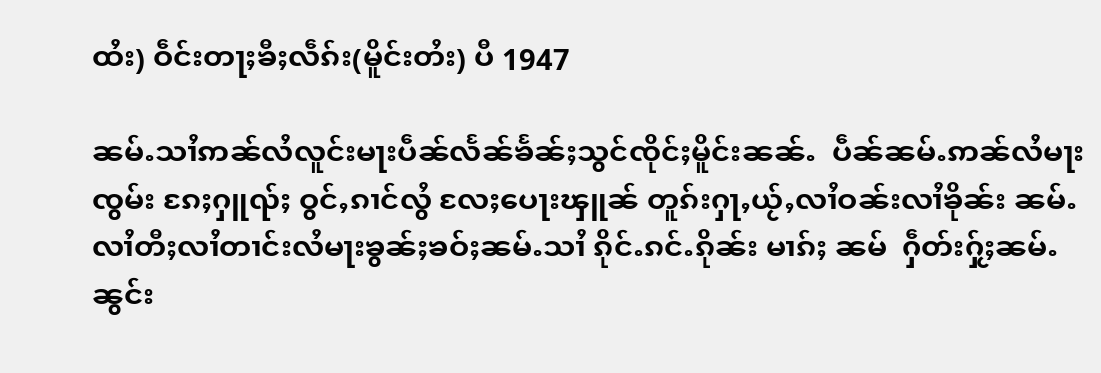ထႆး) ဝဵင်းတႃႈၶီႈလဵၵ်း(မိူင်းတႆး) ပီ 1947

ၼမ်ႉသၢႆဢၼ်လႆလူင်းမႃးပဵၼ်လႅၼ်ၶႅၼ်ႈသွင်ၸိုင်ႈမိူင်းၼၼ်ႉ  ပဵၼ်ၼမ်ႉဢၼ်လႆမႃးၸွမ်း ၵႄႈႁူၺ်ႈ ဝွင်ႇၵၢင်လွႆ လႄႈပေႃးၾူၼ် တူၵ်းႁႃႇယႂ်ႇလၢႆဝၼ်းလၢႆၶိုၼ်း ၼမ်ႉလၢႆတီႈလၢႆတၢင်းလႆမႃးၶွၼ်ႈၶဝ်ႈၼမ်ႉသၢႆ ၵိုင်ႉၵင်ႉၵိုၼ်း မၢၵ်ႈ ၼမ်  ႁဵတ်းႁႂ်ႈၼမ်ႉၼွင်း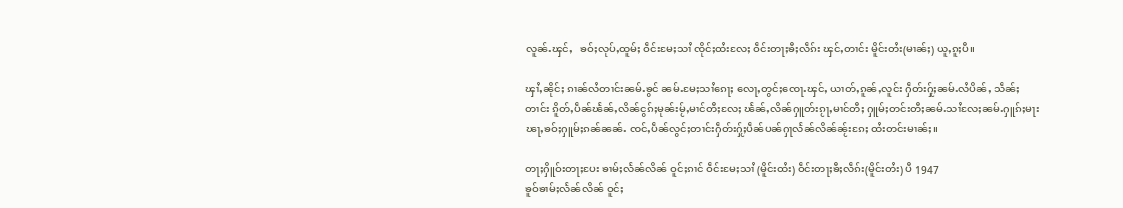လူၼ်ႉၾင်ႇ   ၶဝ်ႈလုပ်ႇထူမ်ႈ ဝဵင်းမႄႈသၢႆ ၸိုင်ႈထႆးလႄႈ ဝဵင်းတႃႈၶီႈလဵၵ်း ၾင်ႇတၢင်း မိူင်းတႆး(မၢၼ်ႈ) ယူႇၵူႈပီ။

ၾၢႆႇၼိုင်ႈ ၵၢၼ်လႆတၢင်းၼမ်ႉၶွင် ၼမ်ႉမႄႈသၢႆၵေႃႈ လေႃႇတွင်ႈၸေႃႉၾင်ႇ ယၢတ်ႇၵူၼ်ႇလူင်း ႁဵတ်းႁႂ်ႈၼမ်ႉလႆပိၼ်ႇ သဵၼ်ႈတၢင်း ၵိူတ်ႇပဵၼ်ၽႅၼ်ႇလိၼ်ငွၵ်ႈမုၼ်းမႂ်ႇမၢင်တီႈလႄႈ ၽႅၼ်ႇလိၼ်ႁူတ်းၵႂႃႇမၢင်တီႈ ႁူမ်ႈတင်းတီႈၼမ်ႉသၢႆလႄႈၼမ်ႉႁူၵ်ႈမႃးၽႃႇၶဝ်ႈႁူမ်ႈၵၼ်ၼၼ်ႉ ၸင်ႇပဵၼ်လွင်ႈတၢင်းႁဵတ်းႁႂ်ႈပဵၼ်ပၼ်ႁႃလႅၼ်လိၼ်ၼႂ်းၵႄႈ ထႆးတင်းမၢၼ်ႈ။

တႃႈႁိူဝ်းတႃႈပႄး ၶၢမ်ႈလႅၼ်လိၼ် ဝူင်ႈၵၢင် ဝဵင်းမႄႈသၢႆ (မိူင်းထႆး) ဝဵင်းတႃႈၶီႈလဵၵ်း(မိူင်းတႆး) ပီ 1947
ၶူဝ်ၶၢမ်ႈလႅၼ်လိၼ် ဝူင်ႈ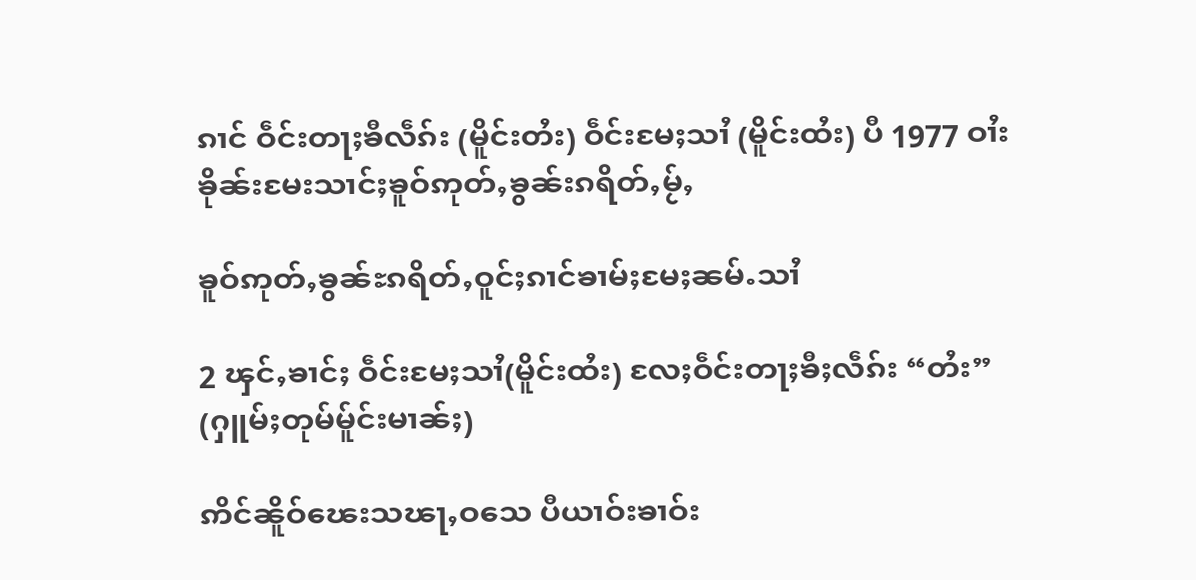ၵၢင် ဝဵင်းတႃႈၶီလဵၵ်း (မိူင်းတႆး) ဝဵင်းမႄႈသၢႆ (မိူင်းထႆး) ပီ 1977 ဝၢႆးၶိုၼ်းမႄးသၢင်ႈၶူဝ်ဢုတ်ႇၶွၼ်းၵရိတ်ႇမႂ်ႇ

ၶူဝ်ဢုတ်ႇၶွၼ်ႊၵရိတ်ႇဝူင်ႈၵၢင်ၶၢမ်ႈမႄႈၼမ်ႉသၢႆ

2 ၾင်ႇၶၢင်ႈ ဝဵင်းမႄႈသၢႆ(မိူင်းထႆး) လႄႈဝဵင်းတႃႈၶီႈလဵၵ်း “တႆး” (ႁူမ်ႈတုမ်မ်ူင်းမၢၼ်ႈ)

ဢိင်ၼိူဝ်ၽေးသၽႃႇဝသေ ပီယၢဝ်းၶၢဝ်း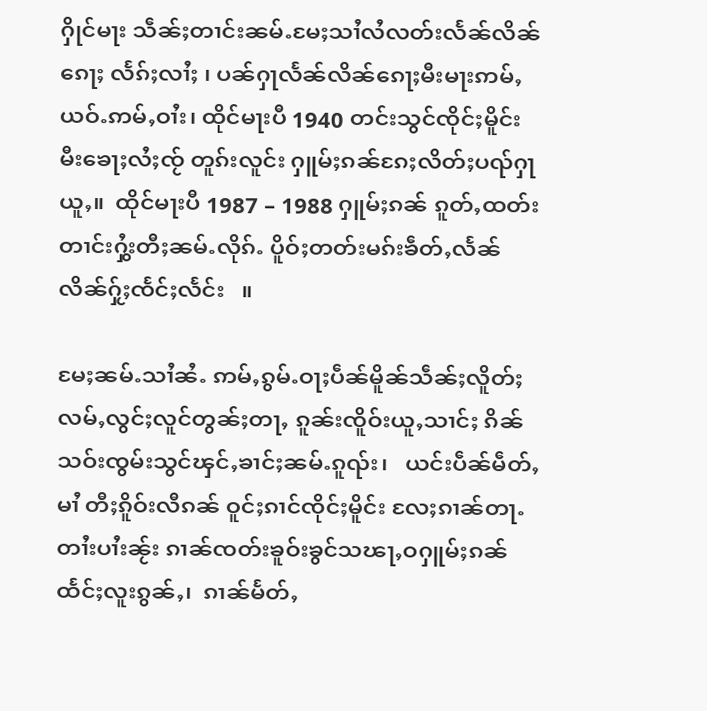ႁိုင်မႃး သဵၼ်ႈတၢင်းၼမ်ႉမႄႈသၢႆလႆလတ်းလႅၼ်လိၼ်ၵေႃႈ လႅၵ်ႈလၢႆႈ ၊ ပၼ်ႁႃလႅၼ်လိၼ်ၵေႃႈမီးမႃးဢမ်ႇယဝ်ႉဢမ်ႇဝၢႆး၊ ထိုင်မႃးပီ 1940 တင်းသွင်ၸိုင်ႈမိူင်း မီးၶေႃႈလႆႈၸႂ် တူၵ်းလူင်း ႁူမ်ႈၵၼ်ၵႄႈလိတ်ႈပၺ်ႁႃယူႇ။  ထိုင်မႃးပီ 1987 – 1988 ႁူမ်ႈၵၼ် ၵူတ်ႇထတ်းတၢင်းႁွႆးတီႈၼမ်ႉလိုၵ်ႉ ပိူဝ်ႈတတ်းမၵ်းၶဵတ်ႇလႅၼ်လိၼ်ႁႂ်ႈၸႅင်ႈလႅင်း   ။

မႄႈၼမ်ႉသၢႆၼႆႉ ဢမ်ႇၵွမ်ႉဝႃႈပဵၼ်မိူၼ်သဵၼ်ႈလိူတ်ႈ လမ်ႇလွင်ႈလူင်တွၼ်ႈတႃႇ ၵူၼ်းၸိူဝ်းယူႇသၢင်ႈ ၵိၼ်သဝ်းၸွမ်းသွင်ၾင်ႇၶၢင်ႈၼမ်ႉၵူၺ်း၊   ယင်းပဵၼ်မဵတ်ႇမၢႆ တီႈၵိူဝ်းလီၵၼ် ဝူင်ႈၵၢင်ၸိုင်ႈမိူင်း လႄႈၵၢၼ်တႃႉတၢႆးပၢႆးၼႂ်း ၵၢၼ်ၸတ်းၶူဝ်းၶွင်သၽႃႇဝႁူမ်ႈၵၼ်ထႅင်ႈလူးၵွၼ်ႇ၊  ၵၢၼ်မႅတ်ႇ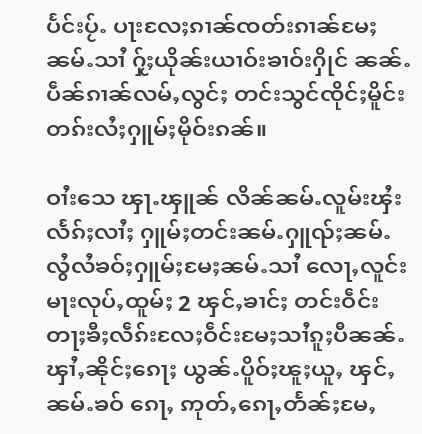ပႅင်းပႂ်ႉ ပႃးလႄႈၵၢၼ်ၸတ်းၵၢၼ်မႄႈၼမ်ႉသၢႆ ႁႂ်ႈယိုၼ်းယၢဝ်းၶၢဝ်းႁိုင် ၼၼ်ႉပဵၼ်ၵၢၼ်လမ်ႇလွင်ႈ တင်းသွင်ၸိုင်ႈမိူင်းတၵ်းလႆႈႁူမ်ႈမိုဝ်းၵၼ်။

ဝၢႆးသေ ၾႃႉၾူၼ် လိၼ်ၼမ်ႉလူမ်းၾႆးလႅၵ်ႈလၢႆႈ ႁူမ်ႈတင်းၼမ်ႉႁူၺ်ႈၼမ်ႉလွႆလႆၶဝ်ႈႁူမ်ႈမႄႈၼမ်ႉသၢႆ လေႃႇလူင်း မႃးလုပ်ႇထူမ်ႈ 2 ၾင်ႇၶၢင်ႈ တင်းဝဵင်းတႃႈၶီႈလဵၵ်းလႄႈဝဵင်းမႄႈသၢႆၵူႈပီၼၼ်ႉ ၾၢႆႇၼိုင်ႈၵေႃႈ ယွၼ်ႉပိူဝ်ႈၽူႈယူႇ ၾင်ႇၼမ်ႉၶဝ် ၵေႃႇ ဢုတ်ႇၵေႃႇတႅၼ်ႈမႄႇ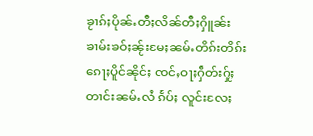ၶႂၢၵ်ႈပိုၼ်ႉတီႈလိၼ်တီႈႁိူၼ်း ၶၢမ်းၶဝ်ႈၼႂ်းမႄႈၼမ်ႉတိၵ်းတိၵ်း ၵေႃႈပိူင်ၼိုင်ႈ ၸင်ႇဝႃႈႁဵတ်းႁႂ်ႈတၢင်းၼမ်ႉလႆ ၵႅပ်ႈ လူင်းလႄႈ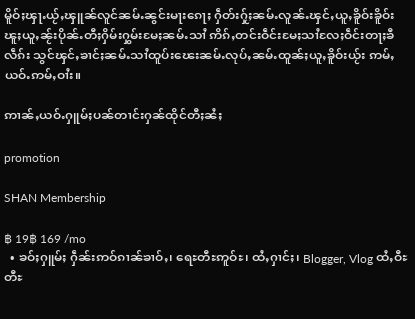မိူဝ်ႈၾႃႉယႂ်ႇၾူၼ်လူင်ၼမ်ႉၼွင်းမႃးၵေႃႈ ႁဵတ်းႁႂ်ႈၼမ်ႉလူၼ်ႉၾင်ႇယူႇၶိူဝ်းၶိူဝ်း ၽူႈယူႇၼႂ်းပိုၼ်ႉတီႈႁိမ်းႁွမ်းမႄႈၼမ်ႉသၢႆ ဢိၵ်ႇတင်းဝဵင်းမႄႈသၢႆလႄႈဝဵင်းတႃႈၶီလဵၵ်း သွင်ၾင်ႇၶၢင်ႈၼမ်ႉသၢႆထူပ်းၽေးၼမ်ႉလုပ်ႇၼမ်ႉထူၼ်ႈယူႇၶိူဝ်းယႂ်း ဢမ်ႇယဝ်ႉဢမ်ႇဝၢႆး။

ဢၢၼ်ႇယဝ်ႉႁူမ်ႈပၼ်တၢင်းႁၼ်ထိုင်တီႈၼႆႈ

promotion

SHAN Membership

฿ 19฿ 169 /mo
  • ၶဝ်ႈႁူမ်ႈ ႁဵၼ်းဢဝ်ၵၢၼ်ၶၢဝ်ႇ၊ ရေႊတီႊဢူဝ်ႊ၊ ထႆႇႁၢင်ႈ၊ Blogger, Vlog ထႆႇဝီႊတီႊ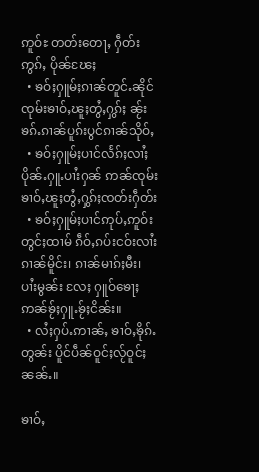ဢူဝ်ႊ တတ်းတေႃႇ ႁဵတ်းဢွၵ်ႇ ပိုၼ်ၽႄႈ
  • ၶဝ်ႈႁူမ်ႈၵၢၼ်တူင်ႉၼိုင်ၸုမ်းၶၢဝ်ႇၽူႈတွႆႇႁွၵ်ႈ ၼႂ်းၶၵ်ႉၵၢၼ်ပူၵ်းပွင်ၵၢၼ်သိုဝ်ႇ
  • ၶဝ်ႈႁူမ်ႈပၢင်လႅၵ်ႈလၢႆႈပိုၼ်ႉႁူႉပၢႆးႁၼ် ဢၼ်ၸုမ်းၶၢဝ်ႇၽူႈတွႆႇႁွၵ်ႈၸတ်းႁဵတ်း
  • ၶဝ်ႈႁူမ်ႈပၢင်ဢုပ်ႇဢူဝ်းတွင်ႈထၢမ် ၵဵဝ်ႇၵပ်းငဝ်းလၢႆးၵၢၼ်မိူင်း၊ ၵၢၼ်မၢၵ်ႈမီး၊ ပၢႆးမွၼ်း လႄႈ ႁူဝ်ၶေႃႈ ဢၼ်ၶႂ်ႈႁူႉၶႂ်ႈငိၼ်း။
  • လႆႈႁပ်ႉဢၢၼ်ႇ ၶၢဝ်ႇၶိုၵ်ႉတွၼ်း ပိူင်ပဵၼ်ဝူင်ႈလႂ်ဝူင်ႈ ၼၼ်ႉ။

ၶၢဝ်ႇ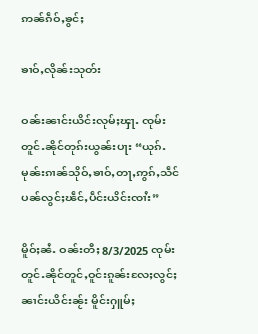ဢၼ်ၵဵဝ်ႇၶွင်ႈ

ၶၢဝ်ႇလိုၼ်းသုတ်း

ဝၼ်းၼၢင်းယိင်းလုမ်ႈၾႃႉ ၸုမ်းတူင်ႉၼိုင်တုၵ်းယွၼ်းပႃး “ယုၵ်ႉမုၼ်းၵၢၼ်သိုဝ်ႇၶၢဝ်ႇတႃႇဢွၵ်ႇသဵင်ပၼ်လွင်ႈၽဵင်ႇပဵင်းယိင်းၸၢႆး”

မိူဝ်ႈၼႆႉ ဝၼ်းတီႈ 8/3/2025 ၸုမ်းတူင်ႉၼိုင်တူင်ႇဝူင်းၵူၼ်းလႄႈလွင်ႈၼၢင်းယိင်းၼႂ်း မိူင်းႁူမ်ႈ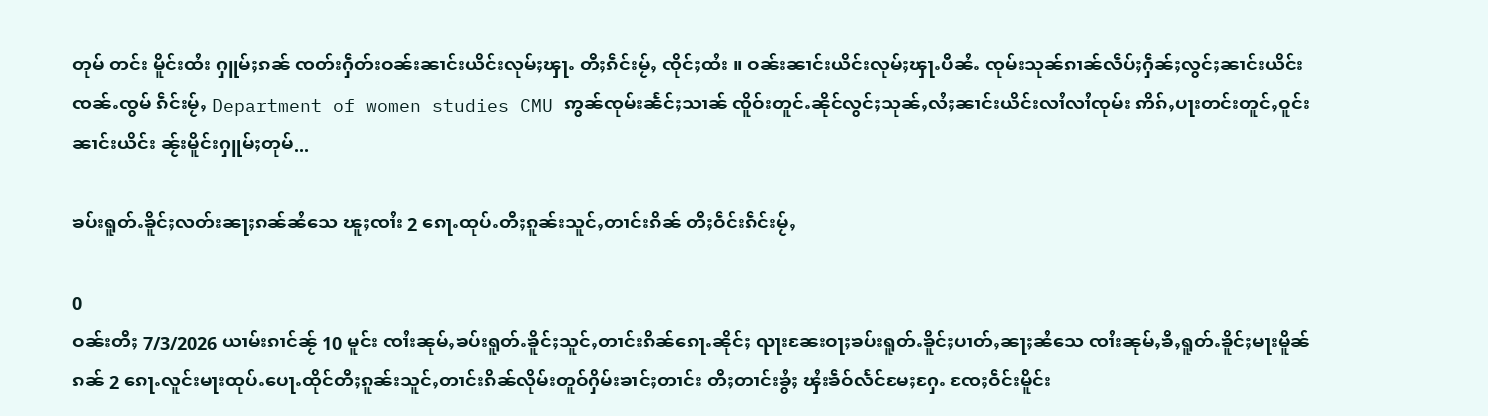တုမ် တင်း မိူင်းထႆး ႁူမ်ႈၵၼ် ၸတ်းႁဵတ်းဝၼ်းၼၢင်းယိင်းလုမ်ႈၾႃႉ တီႈၵဵင်းမႂ်ႇ ၸိုင်ႈထႆး ။ ဝၼ်းၼၢင်းယိင်းလုမ်ႈၾႃႉပီၼႆႉ ၸုမ်းသုၼ်ၵၢၼ်လဵပ်ႈႁဵၼ်ႈလွင်ႈၼၢင်းယိင်းၸၼ်ႉၸွမ် ၵဵင်းမႂ်ႇ Department of women studies CMU ဢွၼ်ၸုမ်းၼႅင်ႈသၢၼ် ၸိူဝ်းတူင်ႉၼိုင်လွင်ႈသုၼ်ႇလႆႈၼၢင်းယိင်းလၢႆလၢႆၸုမ်း ဢိၵ်ႇပႃးတင်းတူင်ႇဝူင်း ၼၢင်းယိင်း ၼႂ်းမိူင်းႁူမ်ႈတုမ်...

ၶပ်းရူတ်ႉၶိူင်ႈလတ်းၼႃႈၵၼ်ၼႆသေ ၽူႈၸၢႆး 2 ၵေႃႉထုပ်ႉတီႈၵူၼ်းသူင်ႇတၢင်းၵိၼ် တီႈဝဵင်းၵဵင်းမႂ်ႇ

0
ဝၼ်းတီႈ 7/3/2026 ယၢမ်းၵၢင်ၼႂ် 10 မူင်း ၸၢႆးၼုမ်ႇၶပ်းရူတ်ႉၶိူင်ႈသူင်ႇတၢင်းၵိၼ်ၵေႃႉၼိုင်ႈ ၺႃးၼႄးဝႃႈၶပ်းရူတ်ႉၶိူင်ႈပၢတ်ႇၼႃႈၼႆသေ ၸၢႆးၼုမ်ႇၶီႇရူတ်ႉၶိူင်ႈမႃးမိူၼ်ၵၼ် 2 ၵေႃႉလူင်းမႃးထုပ်ႉပေႃႉထိုင်တီႈၵူၼ်းသူင်ႇတၢင်းၵိၼ်လိုမ်းတူဝ်ႁိမ်းၶၢင်ႈတၢင်း တီႈတၢင်းၶွႆႈ ၾႆးၶဵဝ်လႅင်မႄႈႁႄႉ ၸႄႈဝဵင်းမိူင်း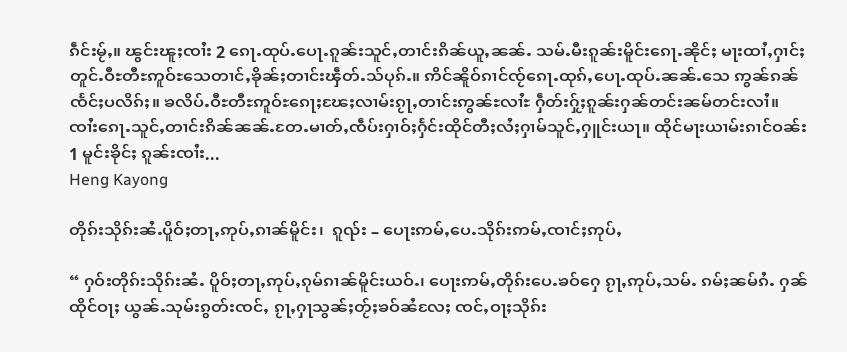ၵဵင်းမႂ်ႇ။ ၽွင်းၽူႈၸၢႆး 2 ၵေႃႉထုပ်ႉပေႃႉၵူၼ်းသူင်ႇတၢင်းၵိၼ်ယူႇၼၼ်ႉ သမ်ႉမီးၵူၼ်းမိူင်းၵေႃႉၼိုင်ႈ မႃးထၢႆႇႁၢင်ႈတူင်ႉဝီႊတီႊဢူဝ်ႊသေတၢင်ႇၶိုၼ်ႈတၢင်းၾဵတ်ႉသ်ပုၵ်ႉ။ ဢိင်ၼိူဝ်ၵၢင်ၸႂ်ၵေႃႉထုၵ်ႇပေႃႉထုပ်ႉၼၼ်ႉသေ ဢွၼ်ၵၼ်ၸႅင်ႈပလိၵ်ႈ။ ၶလိပ်ႉဝီႊတီႊဢူဝ်ႊၵေႃႈၽႄႈလၢမ်းၵႂႃႇတၢင်းဢွၼ်ႊလၢႆႊ ႁဵတ်းႁႂ်ႈၵူၼ်းႁၼ်တင်းၼမ်တင်းလၢႆ။ ၸၢႆးၵေႃႉသူင်ႇတၢင်းၵိၼ်ၼၼ်ႉတႄႉမၢတ်ႇၸဵပ်းႁၢဝ်ႈႁႅင်းထိုင်တီႈလႆႈႁၢမ်သူင်ႇႁူင်းယႃ။ ထိုင်မႃးယၢမ်းၵၢင်ဝၼ်း 1 မူင်းၶိုင်ႈ ၵူၼ်းၸၢႆး...
Heng Kayong

တိုၵ်းသိုၵ်းၼႆႉပိူဝ်ႈတႃႇဢုပ်ႇၵၢၼ်မိူင်း၊  ၵူၺ်း – ပေႃးဢမ်ႇပေႉသိုၵ်းဢမ်ႇၸၢင်ႈဢုပ်ႇ

“ ႁဝ်းတိုၵ်းသိုၵ်းၼႆႉ ပိူဝ်ႈတႃႇဢုပ်ႇၵုမ်ၵၢၼ်မိူင်းယဝ်ႉ၊ ပေႃးဢမ်ႇတိုၵ်းပေႉၶဝ်ႁေ ၵႂႃႇဢုပ်ႇသမ်ႉ ၵမ်ႈၼမ်ၵႆႉ ႁၼ်ထိုင်ဝႃႈ ယွၼ်ႉသုမ်းၵွတ်းၸင်ႇ ၵႂႃႇႁႃသွၼ်ႈတႂ်ႈၶဝ်ၼႆလႄႈ ၸင်ႇဝႃႈသိုၵ်း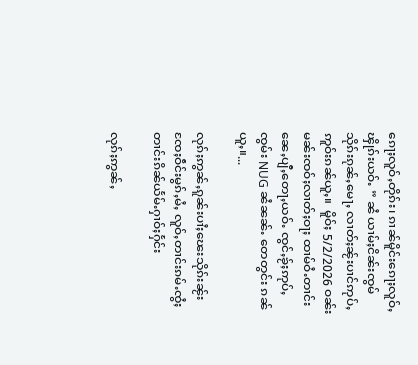ၵေႃႈလူဝ်ႇတိုၵ်း၊ ၵၢၼ်မိူင်းၵေႃႈလူဝ်ႇၾိုၵ်းယဝ်ႉ ” ၼႆ ယၢမ်ႈငိၼ်းၸွမ်သိုၵ်းၵုၼ်ႇမေႃႇ လၢတ်ႈၼႂ်းပၢင်ဢုပ်ႇဢူဝ်းၵၼ်ယူႇ။  မိူဝ်ႈ 5/2/2026 ဝၼ်း မၼ်းၸဝ်ႈလၢတ်ႈဝႃႈ ထၢမ်ဝႆႉတၢင်းၼေႇပျီႇတေႃႇယဝ်ႉ ၸွင်ႇၶႂ်ႈဢုပ်ႇၸွမ်း NUG ၼႆၼၼ်ႉ တေတွင်း ၵၼ်ယူႇ။...

လုၵ်ႈဢွၼ်ႇၵူၼ်းပၢႆႈၽေးသိုၵ်းၼႂ်းၸႄႈဝဵင်းမွၵ်ႇမႆႇ လူဝ်ႇတၢင်းၵမ်ႉၸွႆႈတၢင်းၵိၼ်ယႅမ်ႉႁၢဝ်ႈႁႅင်း

လုၵ်ႈဢွၼ်ႇ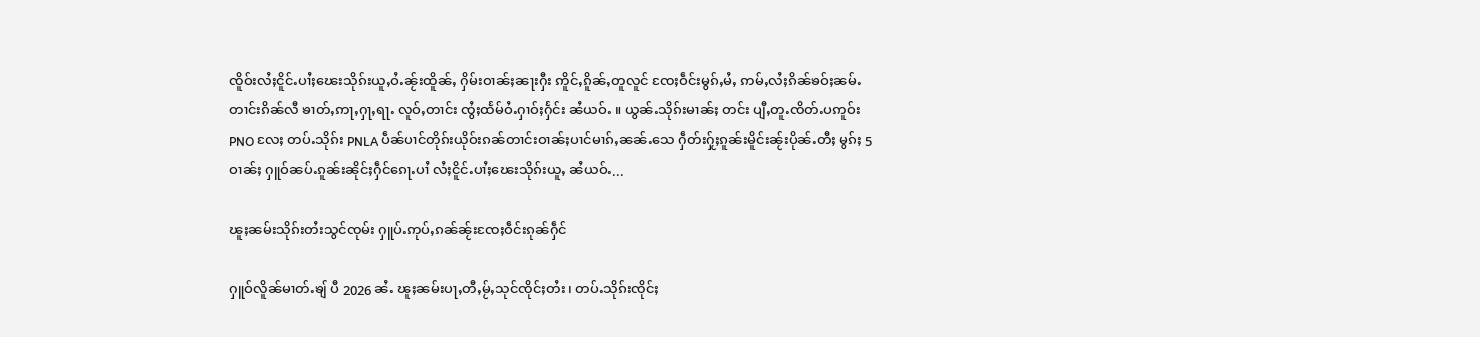ၸိူဝ်းလႆႈငိူင်ႉပၢႆႈၽေးသိုၵ်းယူႇဝႆႉၼႂ်းထိူၼ်ႇ ႁိမ်းဝၢၼ်ႈၼႃးႁီး ဢိူင်ႇၵိူၼ်ႇတူလူင် ၸႄႈဝဵင်းမွၵ်ႇမႆႇ ဢမ်ႇလႆႈၵိၼ်ၶဝ်ႈၼမ်ႉတၢင်းၵိၼ်လီ ၶၢတ်ႇဢႃႇႁႃႇရႃႉ လူဝ်ႇတၢင်း ၸွႆႈထႅမ်ဝႆႉႁၢဝ်ႈႁႅင်း ၼႆယဝ်ႉ ။ ယွၼ်ႉသိုၵ်းမၢၼ်ႈ တင်း ပျီႇတူႉၸိတ်ႉပဢူဝ်း PNO လႄႈ တပ်ႉသိုၵ်း PNLA ပဵၼ်ပၢင်တိုၵ်းယိုဝ်းၵၼ်တၢင်းဝၢၼ်ႈပၢင်မၢၵ်ႇၼၼ်ႉသေ ႁဵတ်းႁႂ်ႈၵူၼ်းမိူင်းၼႂ်းပိုၼ်ႉတီႈ မွၵ်ႈ 5 ဝၢၼ်ႈ ႁူဝ်ၼပ်ႉၵူၼ်းၼိုင်ႈႁဵင်ၵေႃႉပၢႆ လႆႈငိူင်ႉပၢႆႈၽေးသိုၵ်းယူႇ ၼႆယဝ်ႉ...

ၽူႈၼမ်းသိုၵ်းတႆးသွင်ၸုမ်း ႁူပ်ႉဢုပ်ႇၵၼ်ၼႂ်းၸႄႈဝဵင်းၵုၼ်ႁဵင်

ႁူဝ်လိူၼ်မၢတ်ႉၶျ် ပီ 2026 ၼႆႉ ၽူႈၼမ်းပႃႇတီႇမႂ်ႇသုင်ၸိုင်ႈတႆး၊ တပ်ႉသိုၵ်းၸိုင်ႈ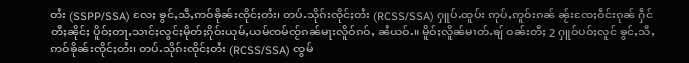တႆး (SSPP/SSA) လႄႈ ၶွင်ႇသီႇဢဝ်ၶိုၼ်းၸိုင်ႈတႆး၊ တပ်ႉသိုၵ်းၸိုင်ႈတႆး (RCSS/SSA) ႁူပ်ႉထူပ်း ဢုပ်ႇဢူဝ်းၵၼ် ၼႂ်းၸႄႈဝဵင်းၵုၼ် ႁဵင်တီႈၼိုင်ႈ ပိူဝ်ႈတႃႇသၢင်ႈလွင်ႈမိုတ်ႈၵိုဝ်းယုမ်ႇယမ်ၸမ်ၸႂ်ၵၼ်မႃးလိူဝ်ၵဝ်ႇ ၼႆယဝ်ႉ။ မိူဝ်ႈလိူၼ်မၢတ်ႉၶျ် ဝၼ်းတီႈ 2 ႁူဝ်ပဝ်ႈလူင် ၶွင်ႇသီႇဢဝ်ၶိုၼ်းၸိုင်ႈတႆး၊ တပ်ႉသိုၵ်းၸိုင်ႈတႆး (RCSS/SSA) ၸွမ်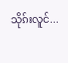သိုၵ်းလူင်...